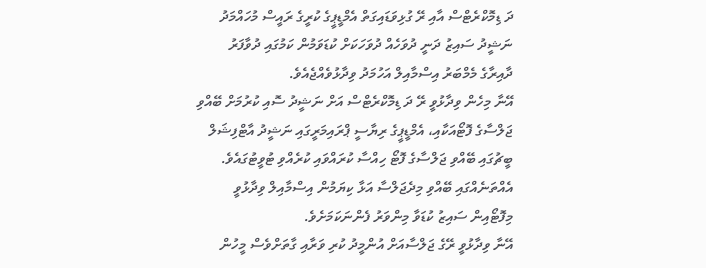ދަ ޑިމޮކްރެޓްސް އާއި ރޭ ގުޅިވަޑައިގަތް އެމްޑީޕީގެ ކުރީގެ ރައީސް މުހައްމަދު ނަޝީދު ސައިޒު ދަނީ ދުވަހެއް ދުވަހަކަށް ކުޑަވަމުން ކަމުގައި ދުވާފަރު ދާއިރާގެ މެމްބަރު އިސްމާއިލް އަހުމަދު ވިދާޅުވެއްޖެއެވެ.
އޭނާ މިހެން ވިދާޅުވީ ރޭ ދަ ޑިމޮކްރެޓްސް އަށް ނަޝީދު ސޮއި ކުރުމަށް ބޭއްވި ޖަލްސާގެ ފޮޓޯއަކާއި، އެމްޑީޕީގެ ރިޔާސީ ޕްރައިމަރީގައި ނަޝީދު އާޓްފިޝަލް ބީޗުގައި ބޭއްވި ޖަލްސާގެ ފޮޓޯ ހިއްސާ ކުރައްވައި ކުރެއްވި ޓުވީޓުގައެވެ. އެއްތަނެއްގައި ބޭއްވި މިދެޖަލްސާ އަޅާ ކިޔަމުން އިސްމާއިލް ވިދާޅުވީ މިފޮޓޯއިން ސައިޒު ކުޑަވާ މިންވަރު ފެންނަކަމަށެވެ.
އޭނާ ވިދާޅުވީ ރޭގެ ޖަލްސާއަށް އުންމީދު ކުރި ވަރާއި ގާތަށްވެސް މީހުން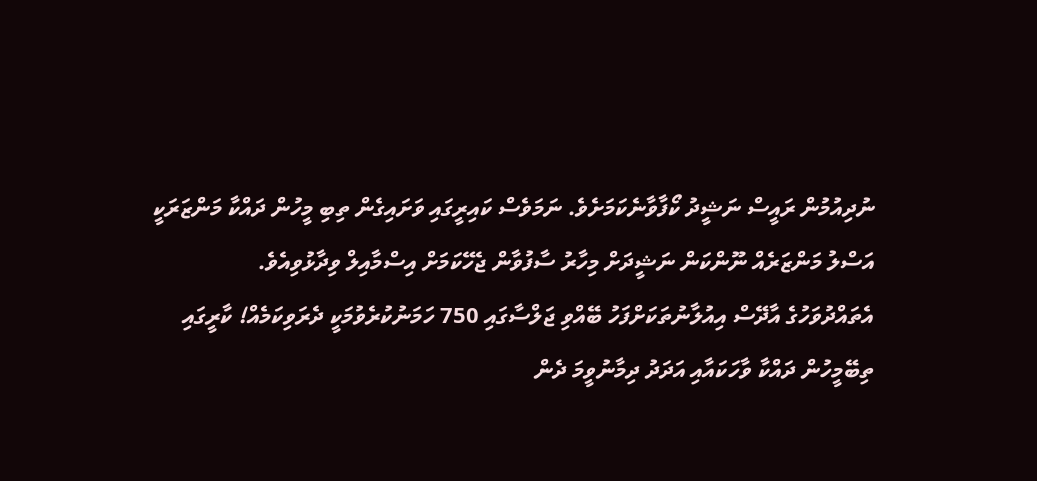ނުދިއުމުން ރައީސް ނަޝީދު ކޯފާވާނެކަމަށެވެ. ނަމަވެސް ކައިރީގައި ވަށައިގެން ތިބި މީހުން ދައްކާ މަންޒަރަކީ އަސްލު މަންޒަރެއް ނޫންކަން ނަޝީދަށް މިހާރު ސާފުވާން ޖެހޭކަމަށް އިސްމާއިލް ވިދާޅުވިއެވެ.
އެތައްދުވަހުގެ އާދޭސް އިއުލާނުތަކަށްފަހު ބޭއްވި ޖަލްސާގައި 750 ހަމަނުކުރެވުމަކީ ދެރަވިކަމެއް! ކާރީގައި ތިބޭމީހުން ދައްކާ ވާހަކައާއި އަދަދު ދިމާނުވީމަ ދެން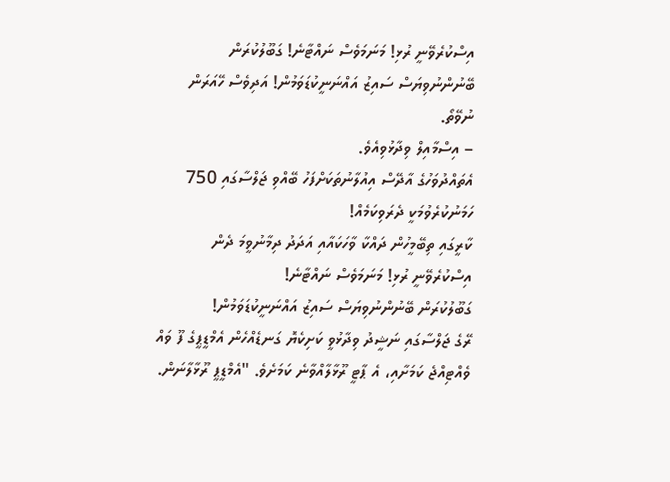އިސްކުރެވޭނީ ރުޅި! މަނަމަވެސް ނައްޓާނެ! ގަބޫލުކުރަން ބޭނުންނުވިޔަސް ސައިޒު އައްނަނީކުޑަވަމުން! އަދިވެސް ހޭއަރަން ނުވޭތޯ.
– އިސްމާއިލް ވިދާޅުވިއެވެ.
އެތައްދުވަހުގެ އާދޭސް އިއުލާނުތަކަށްފަހު ބޭއްވި ޖަލްސާގައި 750 ހަމަނުކުރެވުމަކީ ދެރަވިކަމެއް!
ކާރީގައި ތިބޭމީހުން ދައްކާ ވާހަކައާއި އަދަދު ދިމާނުވީމަ ދެން އިސްކުރެވޭނީ ރުޅި! މަނަމަވެސް ނައްޓާނެ!
ގަބޫލުކުރަން ބޭނުންނުވިޔަސް ސައިޒު އައްނަނީކުޑަވަމުން!
ރޭގެ ޖަލްސާގައި ނަޝީދު ވިދާޅުވީ ކަށިކެޔޮ ގަނޑެއްހެން އެމްޑީޕީގެ ފޫ ވައް ވެއްޓިއްޖެ ކަމަށާއި، އެ ޕާޓީ ރޫޅާލާއްވާނެ ކަމަށެވެ. "އެމްޑީޕީ ރޫޅާލާނަން.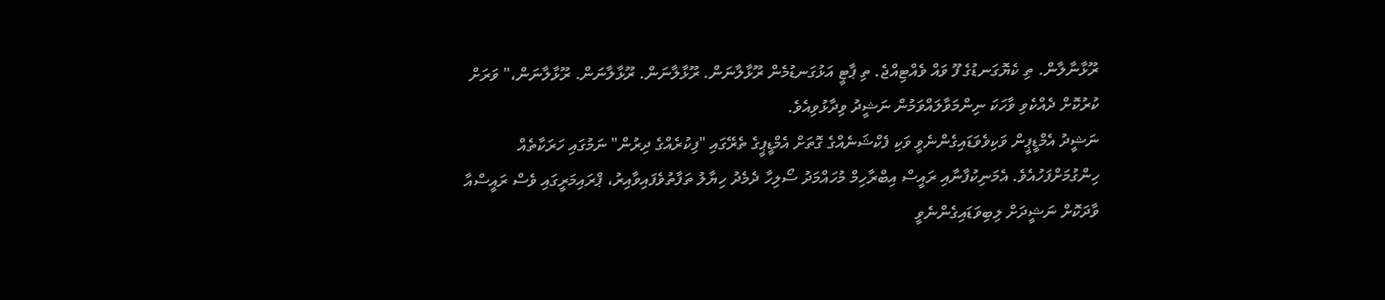ރޫޅާނާލާން. ތި ކެޔޮގަނޑުގެ ފޫ ވައް ވެއްޓިއްޖެ. ތި ޕާޓީ އަޅުގަނޑުމެން ރޫޅާލާނަން. ރޫޅާލާނަން. ރޫޅާލާނަން. ރޫޅާލާނަން،" ވަރަށް ކުރުކޮށް ދެއްކެވި ވާހަކަ ނިންމަވާލައްވަމުން ނަޝީދު ވިދާޅުވިއެވެ.
ނަޝީދު އެމްޑީޕީން ވަކިވެވަޑައިގެންނެވީ ވަކި ފެކްޝަނެއްގެ ގޮތަށް އެމްޑީޕީގެ ތެރޭގައި "ފިކުރެއްގެ ދިރުން" ނަމުގައި ހަރަކާތެއް ހިންގުމަށްފަހުއެވެ. އެމަނިކުފާނާއި ރައީސް އިބްރާހިމް މުހައްމަދު ސޯލިހާ ދެމެދު ހިޔާލު ތަފާތުވެފައިވާއިރު، ޕްރައިމަރީގައި ވެސް ރައީސްއާ ވާދަކޮށް ނަޝީދަށް ލިބިވަޑައިގެންނެވީ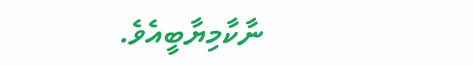ނާކާމިޔާބީއެވެ.